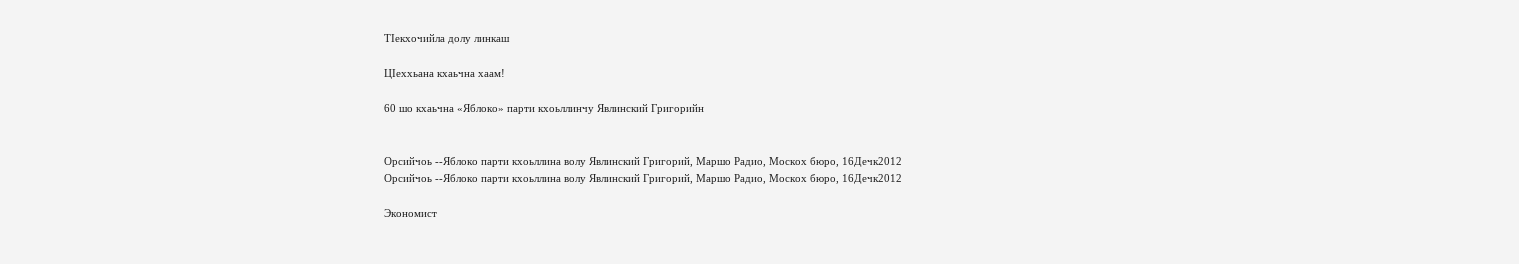ТIекхочийла долу линкаш

ЦIеххьана кхаьчна хаам!

60 шо кхаьчна «Яблоко» парти кхоьллинчу Явлинский Григорийн


Орсийчоь --Яблоко парти кхоьллина волу Явлинский Григорий, Маршо Радио, Москох бюро, 16Дечк2012
Орсийчоь --Яблоко парти кхоьллина волу Явлинский Григорий, Маршо Радио, Москох бюро, 16Дечк2012

Экономист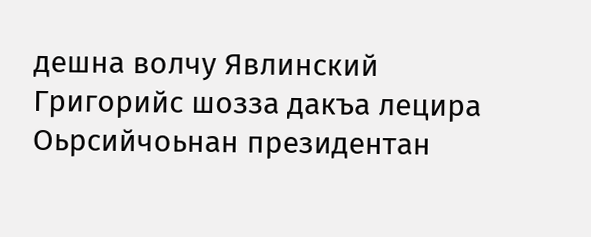дешна волчу Явлинский Григорийс шозза дакъа лецира Оьрсийчоьнан президентан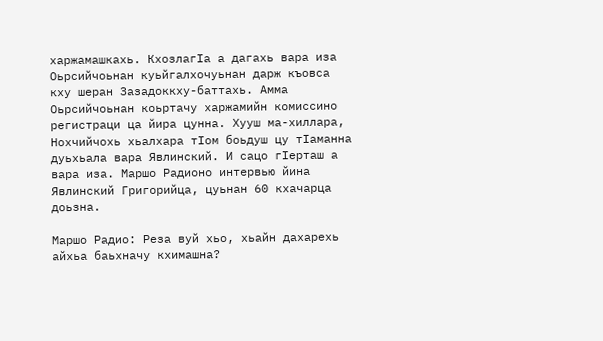харжамашкахь. КхозлагIа а дагахь вара иза Оьрсийчоьнан куьйгалхочуьнан дарж къовса кху шеран Зазадоккху-баттахь. Амма Оьрсийчоьнан коьртачу харжамийн комиссино регистраци ца йира цунна. Хууш ма-хиллара, Нохчийчохь хьалхара тIом боьдуш цу тIаманна дуьхьала вара Явлинский. И сацо гIерташ а вара иза. Маршо Радионо интервью йина Явлинский Григорийца, цуьнан 60 кхачарца доьзна.

Маршо Радио: Реза вуй хьо, хьайн дахарехь айхьа баьхначу кхимашна?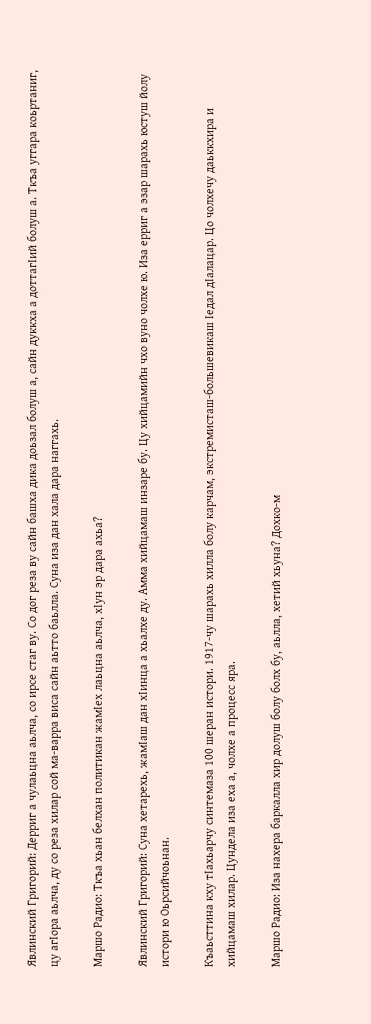Явлинский Григорий: Дерриг а чулаьцна аьлча, со ирсе стаг ву. Со дог реза ву сайн башха дика доьзал болуш а, сайн дуккха а доттагIий болуш а. Ткъа уггара коьртаниг, цу агIора аьлча, ду со реза хилар сой ма-варра виса сайн аьтто баьлла. Суна иза дан хала дара наггахь.

Маршо Радио: Ткъа хьан белхан политикан жамIех лаьцна аьлча, хIун эр дара ахьа?

Явлинский Григорий: Суна хетарехь, жамIаш дан хIинца а хьалхе ду. Амма хийцамаш инзаре бу. Цу хийцамийн чхо вуно чолхе ю. Иза ерриг а эзар шарахь юстуш йолу истори ю Оьрсийчоьнан.

Къаьсттина кху тIахьарчу синтемаза 100 шеран истори. 1917-чу шарахь хилла болу карчам, экстремисташ-большевикаш Iедал дIалацар. Цо чолхечу даьккхира и хийцамаш хилар. Цундела иза еха а, чолхе а процесс яра.

Маршо Радио: Иза нахера баркалла хир долуш болу болх бу, аьлла, хетий хьуна? Дохко-м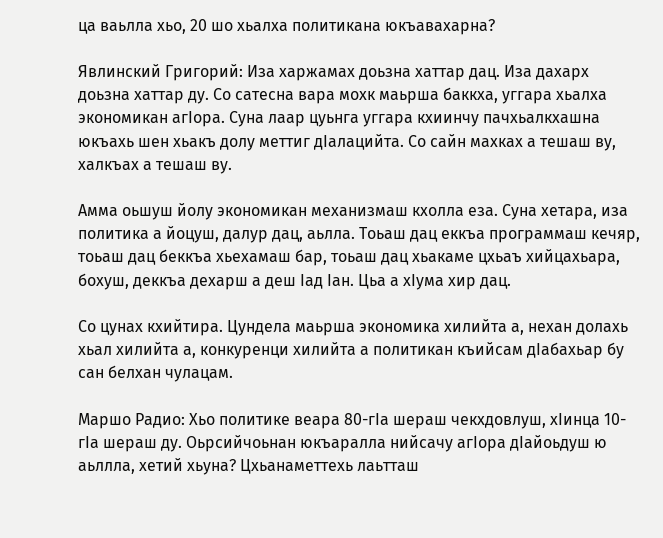ца ваьлла хьо, 20 шо хьалха политикана юкъавахарна?

Явлинский Григорий: Иза харжамах доьзна хаттар дац. Иза дахарх доьзна хаттар ду. Со сатесна вара мохк маьрша баккха, уггара хьалха экономикан агIора. Суна лаар цуьнга уггара кхиинчу пачхьалкхашна юкъахь шен хьакъ долу меттиг дIалацийта. Со сайн махках а тешаш ву, халкъах а тешаш ву.

Амма оьшуш йолу экономикан механизмаш кхолла еза. Суна хетара, иза политика а йоцуш, далур дац, аьлла. Тоьаш дац еккъа программаш кечяр, тоьаш дац беккъа хьехамаш бар, тоьаш дац хьакаме цхьаъ хийцахьара, бохуш, деккъа дехарш а деш Iад Iан. Цьа а хIума хир дац.

Со цунах кхийтира. Цундела маьрша экономика хилийта а, нехан долахь хьал хилийта а, конкуренци хилийта а политикан къийсам дIабахьар бу сан белхан чулацам.

Маршо Радио: Хьо политике веара 80-гIа шераш чекхдовлуш, хIинца 10-гIа шераш ду. Оьрсийчоьнан юкъаралла нийсачу агIора дIайоьдуш ю аьллла, хетий хьуна? Цхьанаметтехь лаьтташ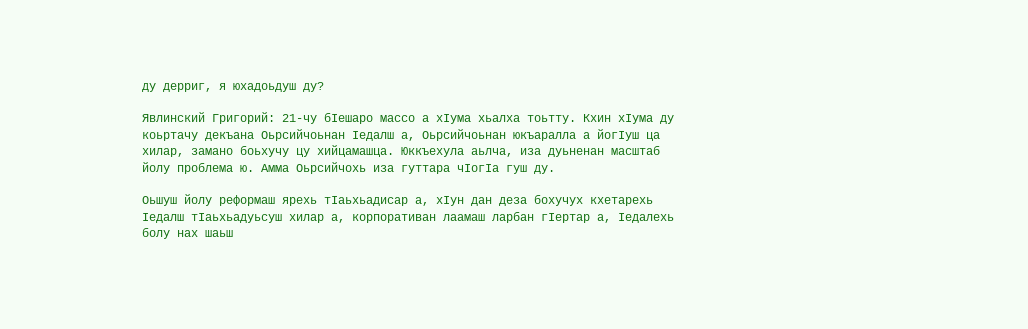ду дерриг, я юхадоьдуш ду?

Явлинский Григорий: 21-чу бIешаро массо а хIума хьалха тоьтту. Кхин хIума ду коьртачу декъана Оьрсийчоьнан Iедалш а, Оьрсийчоьнан юкъаралла а йогIуш ца хилар, замано боьхучу цу хийцамашца. Юккъехула аьлча, иза дуьненан масштаб йолу проблема ю. Амма Оьрсийчохь иза гуттара чIогIа гуш ду.

Оьшуш йолу реформаш ярехь тIаьхьадисар а, хIун дан деза бохучух кхетарехь Iедалш тIаьхьадуьсуш хилар а, корпоративан лаамаш ларбан гIертар а, Iедалехь болу нах шаьш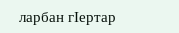ларбан гIертар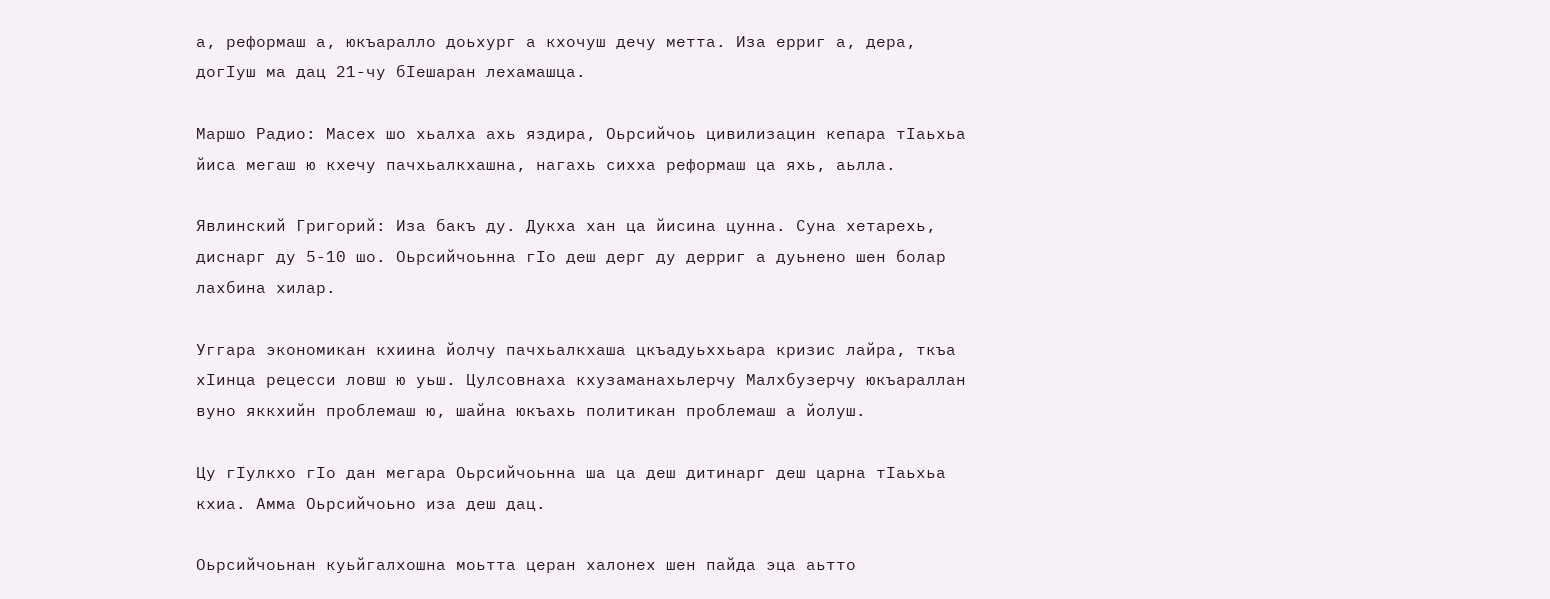а, реформаш а, юкъаралло доьхург а кхочуш дечу метта. Иза ерриг а, дера, догIуш ма дац 21-чу бIешаран лехамашца.

Маршо Радио: Масех шо хьалха ахь яздира, Оьрсийчоь цивилизацин кепара тIаьхьа йиса мегаш ю кхечу пачхьалкхашна, нагахь сихха реформаш ца яхь, аьлла.

Явлинский Григорий: Иза бакъ ду. Дукха хан ца йисина цунна. Суна хетарехь, диснарг ду 5-10 шо. Оьрсийчоьнна гIо деш дерг ду дерриг а дуьнено шен болар лахбина хилар.

Уггара экономикан кхиина йолчу пачхьалкхаша цкъадуьххьара кризис лайра, ткъа хIинца рецесси ловш ю уьш. Цулсовнаха кхузаманахьлерчу Малхбузерчу юкъараллан вуно яккхийн проблемаш ю, шайна юкъахь политикан проблемаш а йолуш.

Цу гIулкхо гIо дан мегара Оьрсийчоьнна ша ца деш дитинарг деш царна тIаьхьа кхиа. Амма Оьрсийчоьно иза деш дац.

Оьрсийчоьнан куьйгалхошна моьтта церан халонех шен пайда эца аьтто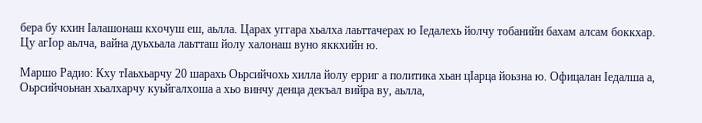бера бу кхин Iалашонаш кхочуш еш, аьлла. Царах уггара хьалха лаьттачерах ю Iедалехь йолчу тобанийн бахам алсам боккхар. Цу агIор аьлча, вайна дуьхьала лаьтташ йолу халонаш вуно яккхийн ю.

Маршо Радио: Кху тIаьхьарчу 20 шарахь Оьрсийчохь хилла йолу ерриг а политика хьан цIарца йоьзна ю. Офицалан Iедалша а, Оьрсийчоьнан хьалхарчу куьйгалхоша а хьо винчу денца декъал вийра ву, аьлла,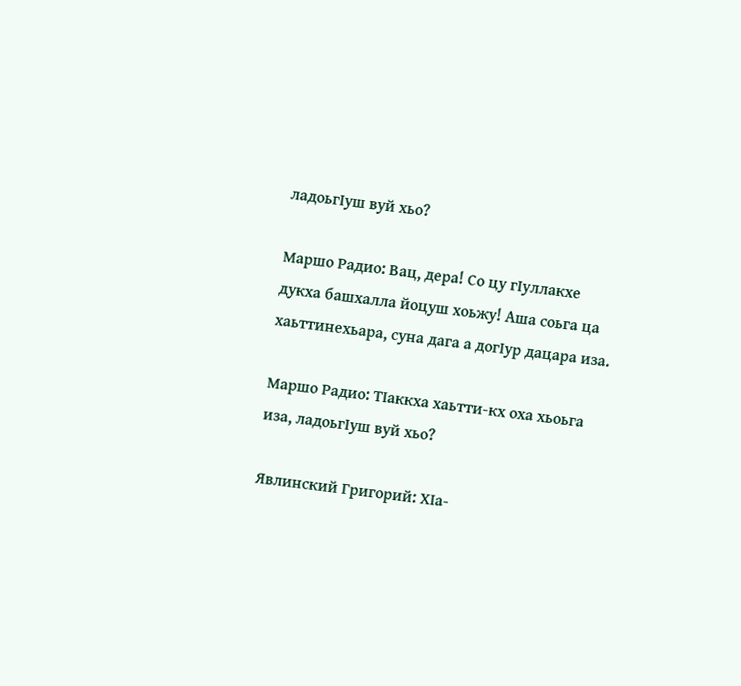ладоьгIуш вуй хьо?

Маршо Радио: Вац, дера! Со цу гIуллакхе дукха башхалла йоцуш хоьжу! Аша соьга ца хаьттинехьара, суна дага а догIур дацара иза.

Маршо Радио: ТIаккха хаьтти-кх оха хьоьга иза, ладоьгIуш вуй хьо?

Явлинский Григорий: ХIа-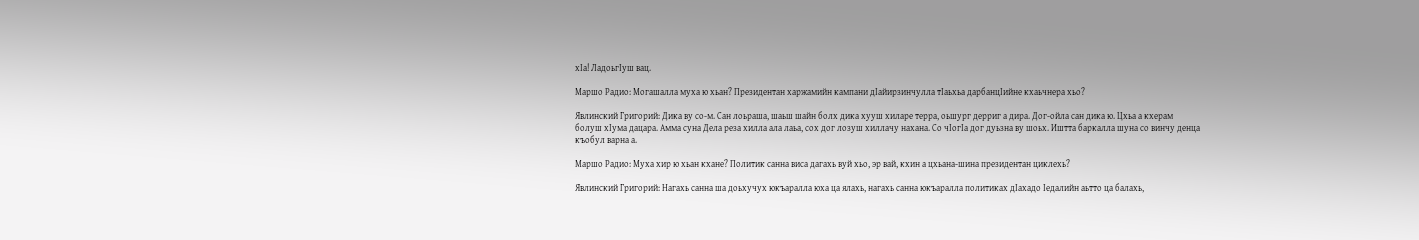хIа! ЛадоьгIуш вац.

Маршо Радио: Могашалла муха ю хьан? Президентан харжамийн кампани дIайирзинчулла тIаьхьа дарбанцIийне кхаьчнера хьо?

Явлинский Григорий: Дика ву со-м. Сан лоьраша, шаьш шайн болх дика хууш хиларе терра, оьшург дерриг а дира. Дог-ойла сан дика ю. Цхьа а кхерам болуш хIума дацара. Амма суна Дела реза хилла ала лаьа, сох дог лозуш хиллачу нахана. Со чIогIа дог дуьзна ву шоьх. Иштта баркалла шуна со винчу денца къобул варна а.

Маршо Радио: Муха хир ю хьан кхане? Политик санна виса дагахь вуй хьо, эр вай, кхин а цхьана-шина президентан циклехь?

Явлинский Григорий: Нагахь санна ша доьхучух юкъаралла юха ца ялахь, нагахь санна юкъаралла политиках дIахадо Iедалийн аьтто ца балахь,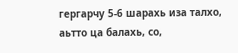гергарчу 5-6 шарахь иза талхо, аьтто ца балахь, со,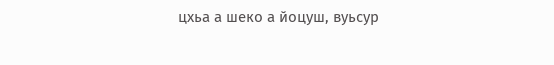цхьа а шеко а йоцуш, вуьсур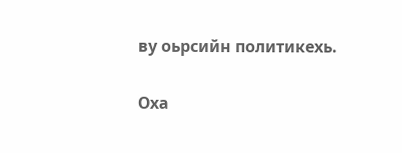ву оьрсийн политикехь.

Оха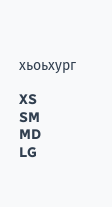хьоьхург

XS
SM
MD
LG